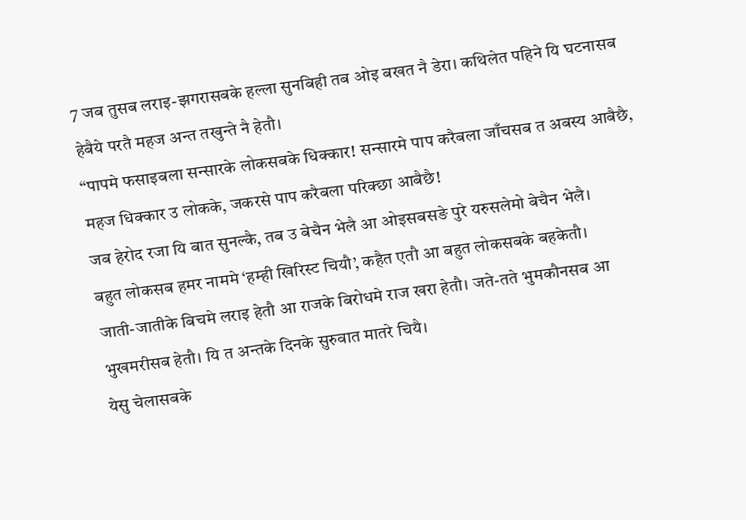7 जब तुसब लराइ-झगरासबके हल्ला सुनबिही तब ओइ बखत नै डेरा। कथिलेत पहिने यि घटनासब हेबैये परतै महज अन्त तखुन्ते नै हेतौ।
“पापमे फसाइबला सन्सारके लोकसबके धिक्कार! सन्सारमे पाप करैबला जाँचसब त अबस्य आबैछै, महज धिक्कार उ लोकके, जकरसे पाप करैबला परिक्छा आबैछै!
जब हेरोद रजा यि बात सुनल्कै, तब उ बेचैन भेलै आ ओइसबसङे पुरे यरुसलेमो बेचैन भेलै।
बहुत लोकसब हमर नाममे ‘हम्ही खिरिस्ट चियौ’, कहैत एतौ आ बहुत लोकसबके बहकेतौ।
जाती-जातीके बिचमे लराइ हेतौ आ राजके बिरोधमे राज खरा हेतौ। जते-तते भुमकौनसब आ भुखमरीसब हेतौ। यि त अन्तके दिनके सुरुवात मातरे चियै।
येसु चेलासबके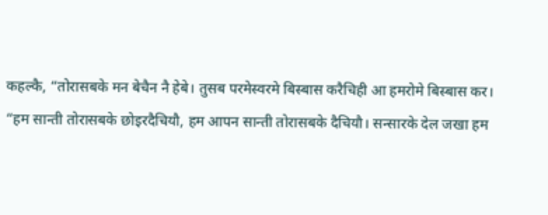कहल्कै, “तोरासबके मन बेचैन नै हेबे। तुसब परमेस्वरमे बिस्बास करैचिही आ हमरोमे बिस्बास कर।
“हम सान्ती तोरासबके छोइरदैचियौ, हम आपन सान्ती तोरासबके दैचियौ। सन्सारके देल जखा हम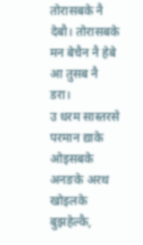तोरासबके नै देबौ। तोरासबके मन बेचैन नै हेबे आ तुसब नै डरा।
उ धरम सास्तरसे परमान द्याके ओइसबके अनङके अरथ खोइलके बुझहेल्कै,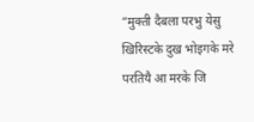“मुक्ती दैबला परभु येसु खिरिस्टके दुख भोइगके मरे परतियै आ मरके जि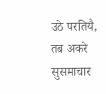उठे परतियै, तब अकरे सुसमाचार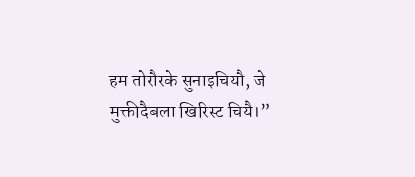हम तोरौरके सुनाइचियौ, जे मुक्तीदैबला खिरिस्ट चियै।”